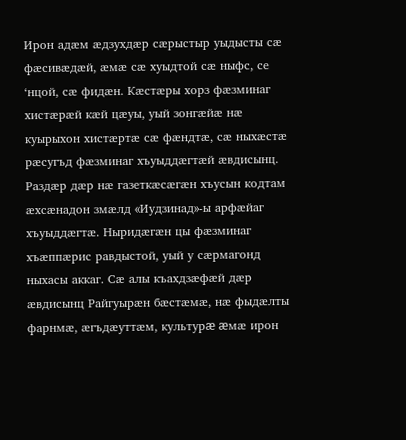Ирон адæм æдзухдæр сæрыстыр уыдысты сæ фæсивæдæй, æмæ сæ хуыдтой сæ ныфс, се ‘нцой, сæ фидæн. Кæстæры хорз фæзминаг хистæрæй кæй цæуы, уый зонгæйæ нæ куырыхон хистæртæ сæ фæндтæ, сæ ныхæстæ рæсугъд фæзминаг хъуыддæгтæй æвдисынц.
Раздæр дæр нæ газеткæсæгæн хъусын кодтам æхсæнадон змæлд «Иудзинад»-ы арфæйаг хъуыддæгтæ. Ныридæгæн цы фæзминаг хъæппæрис равдыстой, уый у сæрмагонд ныхасы аккаг. Сæ алы къахдзæфæй дæр æвдисынц Райгуырæн бæстæмæ, нæ фыдæлты фарнмæ, æгъдæуттæм, культурæ æмæ ирон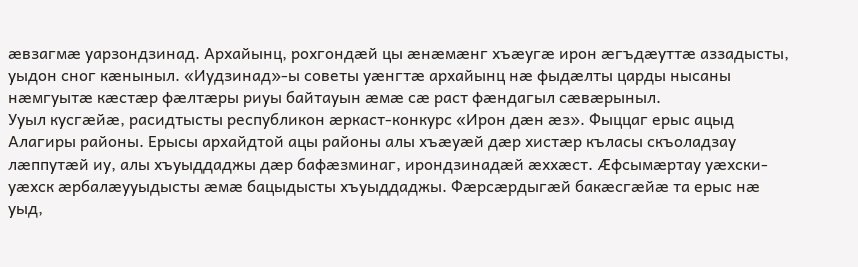æвзагмæ уарзондзинад. Архайынц, рохгондæй цы æнæмæнг хъæугæ ирон æгъдæуттæ аззадысты, уыдон сног кæныныл. «Иудзинад»-ы советы уæнгтæ архайынц нæ фыдæлты царды нысаны нæмгуытæ кæстæр фæлтæры риуы байтауын æмæ сæ раст фæндагыл сæвæрыныл.
Ууыл кусгæйæ, расидтысты республикон æркаст-конкурс «Ирон дæн æз». Фыццаг ерыс ацыд Алагиры районы. Ерысы архайдтой ацы районы алы хъæуæй дæр хистæр къласы скъоладзау лæппутæй иу, алы хъуыддаджы дæр бафæзминаг, ирондзинадæй æххæст. Æфсымæртау уæхски-уæхск æрбалæууыдысты æмæ бацыдысты хъуыддаджы. Фæрсæрдыгæй бакæсгæйæ та ерыс нæ уыд,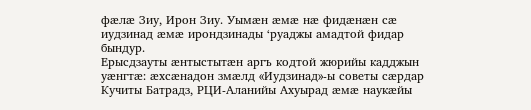фæлæ Зиу, Ирон Зиу. Уымæн æмæ нæ фидæнæн сæ иудзинад æмæ ирондзинады ‘руаджы амадтой фидар бындур.
Ерысдзауты æнтыстытæн аргъ кодтой жюрийы кадджын уæнгтæ: æхсæнадон змæлд «Иудзинад»-ы советы сæрдар Кучиты Батрадз, РЦИ-Аланийы Ахуырад æмæ наукæйы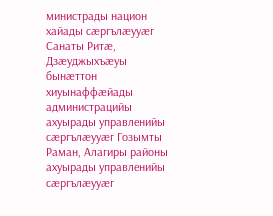министрады национ хайады сæргълæууæг Санаты Ритæ, Дзæуджыхъæуы бынæттон хиуынаффæйады администрацийы ахуырады управленийы сæргълæууæг Гозымты Раман, Алагиры районы ахуырады управленийы сæргълæууæг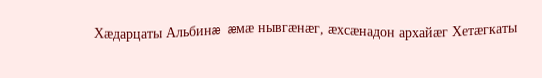Хæдарцаты Альбинæ æмæ нывгæнæг, æхсæнадон архайæг Хетæгкаты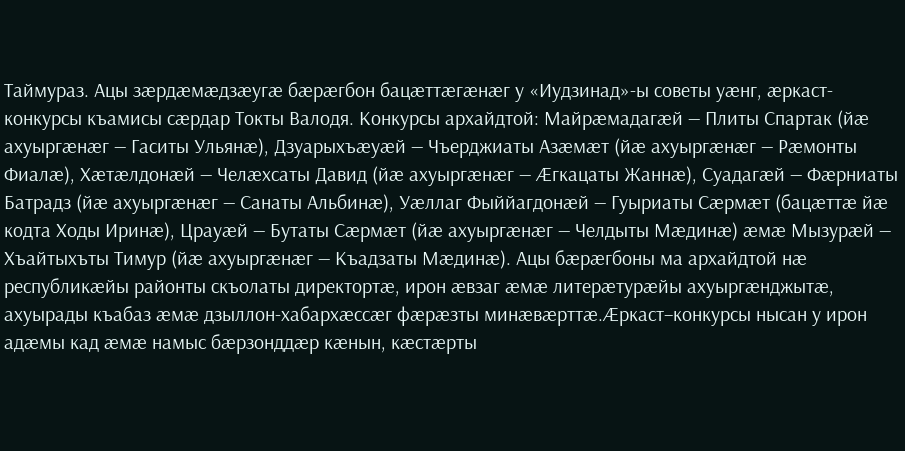Таймураз. Ацы зæрдæмæдзæугæ бæрæгбон бацæттæгæнæг у «Иудзинад»-ы советы уæнг, æркаст-конкурсы къамисы сæрдар Токты Валодя. Конкурсы архайдтой: Майрæмадагæй — Плиты Спартак (йæ ахуыргæнæг — Гаситы Ульянæ), Дзуарыхъæуæй — Чъерджиаты Азæмæт (йæ ахуыргæнæг — Рæмонты Фиалæ), Хæтæлдонæй — Челæхсаты Давид (йæ ахуыргæнæг — Æгкацаты Жаннæ), Суадагæй — Фæрниаты Батрадз (йæ ахуыргæнæг — Санаты Альбинæ), Уæллаг Фыййагдонæй — Гуыриаты Сæрмæт (бацæттæ йæ кодта Ходы Иринæ), Црауæй — Бутаты Сæрмæт (йæ ахуыргæнæг — Челдыты Мæдинæ) æмæ Мызурæй — Хъайтыхъты Тимур (йæ ахуыргæнæг — Къадзаты Мæдинæ). Ацы бæрæгбоны ма архайдтой нæ республикæйы районты скъолаты директортæ, ирон æвзаг æмæ литерæтурæйы ахуыргæнджытæ, ахуырады къабаз æмæ дзыллон-хабархæссæг фæрæзты минæвæрттæ.Æркаст–конкурсы нысан у ирон адæмы кад æмæ намыс бæрзонддæр кæнын, кæстæрты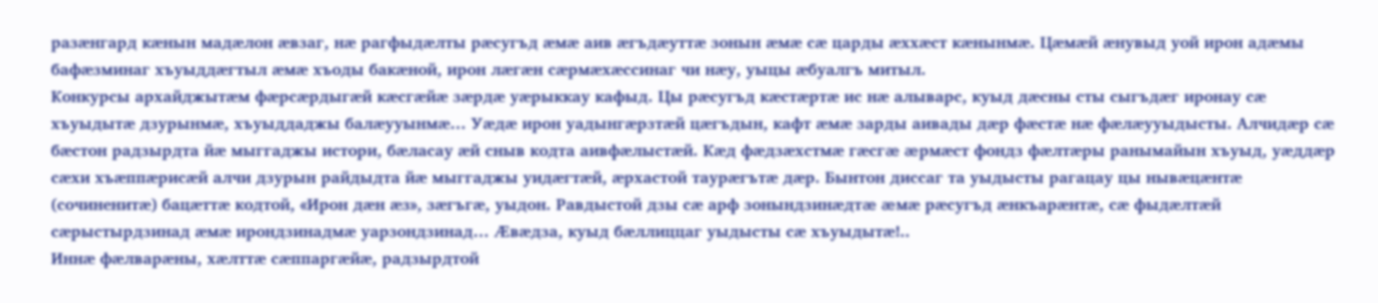разæнгард кæнын мадæлон æвзаг, нæ рагфыдæлты рæсугъд æмæ аив æгъдæуттæ зонын æмæ сæ царды æххæст кæнынмæ. Цæмæй æнувыд уой ирон адæмы бафæзминаг хъуыддæгтыл æмæ хъоды бакæной, ирон лæгæн сæрмæхæссинаг чи нæу, уыцы æбуалгъ митыл.
Конкурсы архайджытæм фæрсæрдыгæй кæсгæйæ зæрдæ уæрыккау кафыд. Цы рæсугъд кæстæртæ ис нæ алыварс, куыд дæсны сты сыгъдæг иронау сæ хъуыдытæ дзурынмæ, хъуыддаджы балæууынмæ… Уæдæ ирон уадынгæрзтæй цæгъдын, кафт æмæ зарды аивады дæр фæстæ нæ фæлæууыдысты. Алчидæр сæ бæстон радзырдта йæ мыггаджы истори, бæласау æй сныв кодта аивфæлыстæй. Кæд фæдзæхстмæ гæсгæ æрмæст фондз фæлтæры ранымайын хъуыд, уæддæр сæхи хъæппæрисæй алчи дзурын райдыдта йæ мыггаджы уидæгтæй, æрхастой таурæгътæ дæр. Бынтон диссаг та уыдысты рагацау цы нывæцæнтæ (сочиненитæ) бацæттæ кодтой, «Ирон дæн æз», зæгъгæ, уыдон. Равдыстой дзы сæ арф зонындзинæдтæ æмæ рæсугъд æнкъарæнтæ, сæ фыдæлтæй сæрыстырдзинад æмæ ирондзинадмæ уарзондзинад… Æвæдза, куыд бæллиццаг уыдысты сæ хъуыдытæ!..
Иннæ фæлварæны, хæлттæ сæппаргæйæ, радзырдтой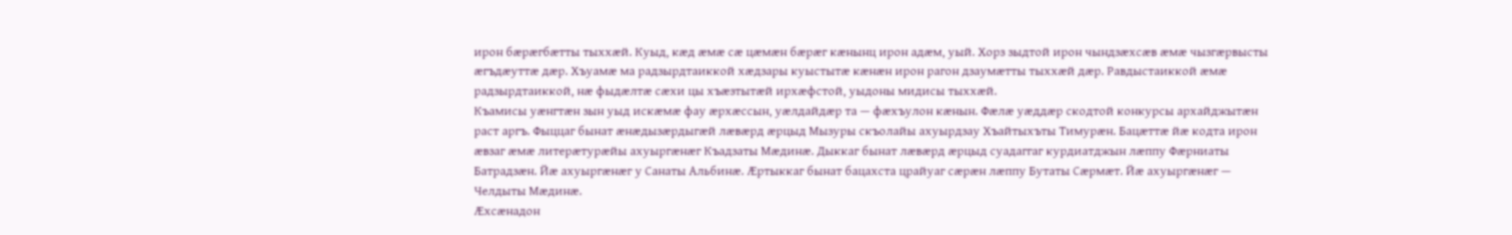ирон бæрæгбæтты тыххæй. Куыд, кæд æмæ сæ цæмæн бæрæг кæнынц ирон адæм, уый. Хорз зыдтой ирон чындзæхсæв æмæ чызгæрвысты æгъдæуттæ дæр. Хъуамæ ма радзырдтаиккой хæдзары куыстытæ кæнæн ирон рагон дзаумæтты тыххæй дæр. Равдыстаиккой æмæ радзырдтаиккой, нæ фыдæлтæ сæхи цы хъæзтытæй ирхæфстой, уыдоны мидисы тыххæй.
Къамисы уæнгтæн зын уыд искæмæ фау æрхæссын, уæлдайдæр та — фæхъулон кæнын. Фæлæ уæддæр скодтой конкурсы архайджытæн раст аргъ. Фыццаг бынат æнæдызæрдыгæй лæвæрд æрцыд Мызуры скъолайы ахуырдзау Хъайтыхъты Тимурæн. Бацæттæ йæ кодта ирон æвзаг æмæ литерæтурæйы ахуыргæнæг Къадзаты Мæдинæ. Дыккаг бынат лæвæрд æрцыд суадаггаг курдиатджын лæппу Фæрниаты Батрадзæн. Йæ ахуыргæнæг у Санаты Альбинæ. Æртыккаг бынат бацахста црайуаг сæрæн лæппу Бутаты Сæрмæт. Йæ ахуыргæнæг — Челдыты Мæдинæ.
Æхсæнадон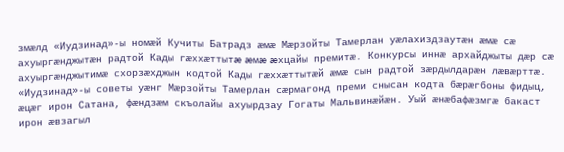змæлд «Иудзинад»-ы номæй Кучиты Батрадз æмæ Мæрзойты Тамерлан уæлахиздзаутæн æмæ сæ ахуыргæнджытæн радтой Кады гæххæттытæ æмæ æхцайы премитæ. Конкурсы иннæ архайджыты дæр сæ ахуыргæнджытимæ схорзæхджын кодтой Кады гæххæттытæй æмæ сын радтой зæрдылдарæн лæвæрттæ. «Иудзинад»-ы советы уæнг Мæрзойты Тамерлан сæрмагонд преми снысан кодта бæрæгбоны фидыц, æцæг ирон Сатана, фæндзæм скъолайы ахуырдзау Гогаты Мальвинæйæн. Уый æнæбафæзмгæ бакаст ирон æвзагыл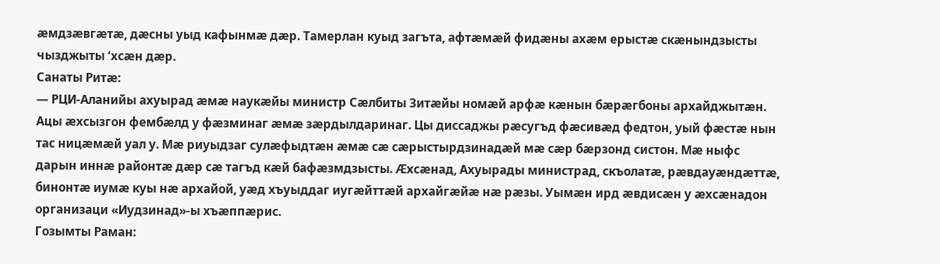æмдзæвгæтæ, дæсны уыд кафынмæ дæр. Тамерлан куыд загъта, афтæмæй фидæны ахæм ерыстæ скæнындзысты чызджыты ‘хсæн дæр.
Санаты Ритæ:
— РЦИ-Аланийы ахуырад æмæ наукæйы министр Сæлбиты Зитæйы номæй арфæ кæнын бæрæгбоны архайджытæн. Ацы æхсызгон фембæлд у фæзминаг æмæ зæрдылдаринаг. Цы диссаджы рæсугъд фæсивæд федтон, уый фæстæ нын тас ницæмæй уал у. Мæ риуыдзаг сулæфыдтæн æмæ сæ сæрыстырдзинадæй мæ сæр бæрзонд систон. Мæ ныфс дарын иннæ районтæ дæр сæ тагъд кæй бафæзмдзысты. Æхсæнад, Ахуырады министрад, скъолатæ, рæвдауæндæттæ, бинонтæ иумæ куы нæ архайой, уæд хъуыддаг иугæйттæй архайгæйæ нæ рæзы. Уымæн ирд æвдисæн у æхсæнадон организаци «Иудзинад»-ы хъæппæрис.
Гозымты Раман: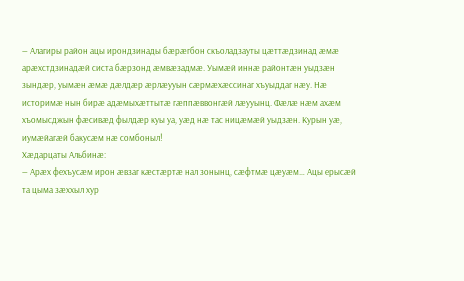— Алагиры район ацы ирондзинады бæрæгбон скъоладзауты цæттæдзинад æмæ арæхстдзинадæй систа бæрзонд æмвæзадмæ. Уымæй иннæ районтæн уыдзæн зындæр, уымæн æмæ дæлдæр æрлæууын сæрмæхæссинаг хъуыддаг нæу. Нæ историмæ нын бирæ адæмыхæттытæ гæппæввонгæй лæууынц. Фæлæ нæм ахæм хъомысджын фæсивæд фылдæр куы уа, уæд нæ тас ницæмæй уыдзæн. Курын уæ, иумæйагæй бакусæм нæ сомбоныл!
Хæдарцаты Альбинæ:
— Арæх фехъусæм ирон æвзаг кæстæртæ нал зонынц, сæфтмæ цæуæм… Ацы ерысæй та цыма зæххыл хур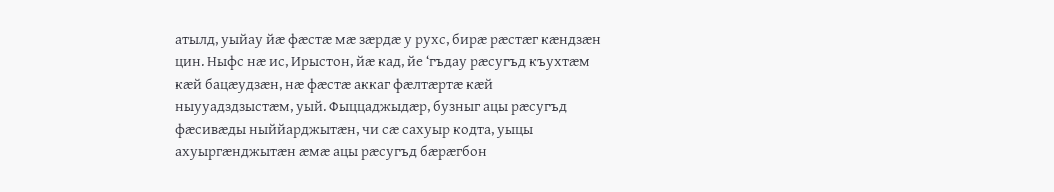атылд, уыйау йæ фæстæ мæ зæрдæ у рухс, бирæ рæстæг кæндзæн цин. Ныфс нæ ис, Ирыстон, йæ кад, йе ‘гъдау рæсугъд къухтæм кæй бацæудзæн, нæ фæстæ аккаг фæлтæртæ кæй ныууадздзыстæм, уый. Фыццаджыдæр, бузныг ацы рæсугъд фæсивæды ныййарджытæн, чи сæ сахуыр кодта, уыцы ахуыргæнджытæн æмæ ацы рæсугъд бæрæгбон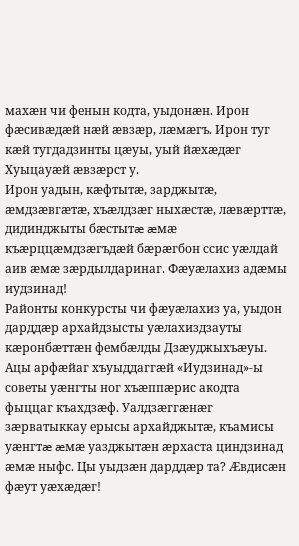махæн чи фенын кодта, уыдонæн. Ирон фæсивæдæй нæй æвзæр, лæмæгъ. Ирон туг кæй тугдадзинты цæуы, уый йæхæдæг Хуыцауæй æвзæрст у.
Ирон уадын, кæфтытæ, зарджытæ, æмдзæвгæтæ, хъæлдзæг ныхæстæ, лæвæрттæ, дидинджыты бæстытæ æмæ къæрццæмдзæгъдæй бæрæгбон ссис уæлдай аив æмæ зæрдылдаринаг. Фæуæлахиз адæмы иудзинад!
Районты конкурсты чи фæуæлахиз уа, уыдон дарддæр архайдзысты уæлахиздзауты кæронбæттæн фембæлды Дзæуджыхъæуы.
Ацы арфæйаг хъуыддаггæй «Иудзинад»-ы советы уæнгты ног хъæппæрис акодта фыццаг къахдзæф. Уалдзæггæнæг зæрватыккау ерысы архайджытæ, къамисы уæнгтæ æмæ уазджытæн æрхаста циндзинад æмæ ныфс. Цы уыдзæн дарддæр та? Æвдисæн фæут уæхæдæг!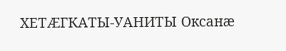ХЕТÆГКАТЫ-УАНИТЫ Оксанæ